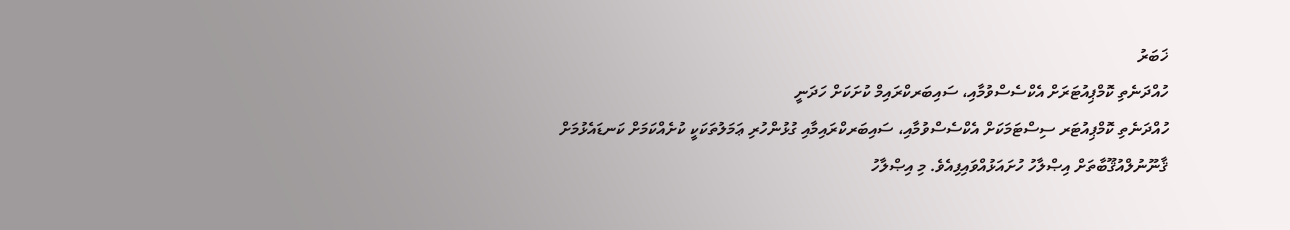ޚަބަރު
ހުއްދަނެތި ކޮމްޕިއުޓަރަށް އެކްސެސްވުމާއި، ސައިބަރކްރައިމް ކުށަކަށް ހަދަނީ
ހުއްދަނެތި ކޮމްޕިއުޓަރ ސިސްޓަމަކަށް އެކްސެސްވުމާއި، ސައިބަރކްރައިމާއި ގުޅުންހުރި ޢަމަލުތަކަކީ ކުށެއްކަމަށް ކަނޑައެޅުމަށް ޤާނޫނުލްއުޤޫބާތަށް އިޞްލާހު ހުށައަޅުއްވައިފިއެވެ. މި އިޞްލާހު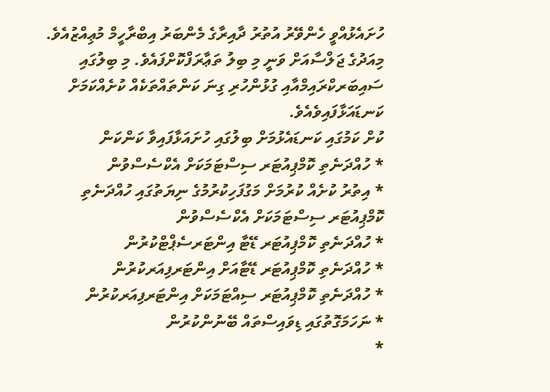ހުށައެޅުއްވީ ހެންވޭރު އުތުރު ދާއިރާގެ މެންބަރު އިބްރާހީމް މުޢިއްޒުއެވެ. މިއަދުގެ ޖަލްސާއަށް ވަނީ މި ބިލު ތަޢާރަފްކޮށްފައެވެ. މި ބިލުގައި ސައިބަރކްރައިމްއާއި ގުޅުންހުރި ގިނަ ކަންތައްތަކެއް ކުށެއްކަމަށް ކަނޑައަޅާފައިވެއެވެ.
ކުށް ކަމުގައި ކަނޑައެޅުމަށް ބިލުގައި ހުށައަޅާފައިވާ ކަންކަން
* ހުއްދަނެތި ކޮމްޕިއުޓަރ ސިސްޓަމަކަށް އެކްސެސްވުން
* އިތުރު ކުށެއް ކުރުމަށް މަގުފަހިކުރުމުގެ ނިޔަތުގައި ހުއްދަނެތި ކޮމްޕިއުޓަރ ސިސްޓަމަކަށް އެކްސެސްވުން
* ހުއްދަނެތި ކޮމްޕިއުޓަރ ޑޭޓާ އިންޓަރސެޕްޓްކުރުން
* ހުއްދަނެތި ކޮމްޕިއުޓަރ ޑޭޓާއަށް އިންޓަރފިއަރކުރުން
* ހުއްދަނެތި ކޮމްޕިއުޓަރ ސިއްޓަމަކަށް އިންޓަރފިއަރކުރުން
* ނަހަމަގޮތުގައި ޑިވައިސްތައް ބޭނުންކުރުން
*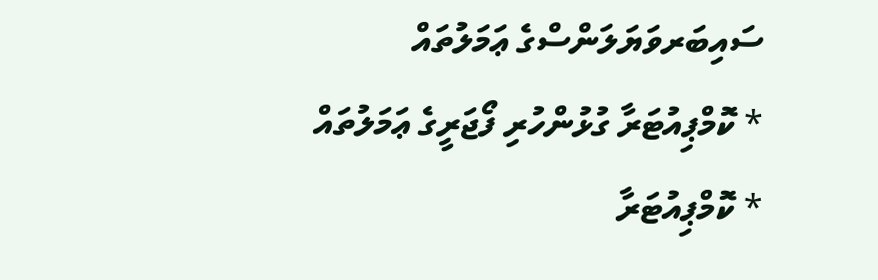ސައިބަރވަޔަލަންސްގެ ޢަމަލުތައް
* ކޮމްޕިއުޓަރާ ގުޅުންހުރި ފޯޖަރީގެ ޢަމަލުތައް
* ކޮމްޕިއުޓަރާ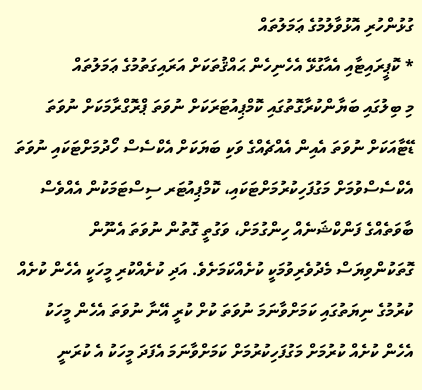ގުޅުންހުރި އޮޅުވާލުމުގެ ޢަމަލުތައް
* ކޮޕީރައިޓާއި އެއާގުޅޭ އެހެނިހެން ޙައްޤުތަކަށް އަރައިގަތުމުގެ ޢަމަލުތައް
މި ބިލުގައި ބަޔާންކުރާގޮތުގައި ކޮމްޕިއުޓަރަކަށް ނުވަތަ ޕްރޮގްރާމަކަށް ނުވަތަ ޑޭޓާއަކަށް ނުވަތަ އެއިން އެއްޗެއްގެ ވަކި ބަޔަކަށް އެކްސެސް ހޯދުމަށްޓަކައި ނުވަތަ އެކްސެސްވުމަށް މަގުފަހިކުރުމަށްޓަކައި، ކޮމްޕިއުޓަރ ސިސްޓަމަކުން އެއްވެސް ބާވަތެއްގެ ފަންކްޝަނެއް ހިންގުމަށް، ވަގުތީ ގޮތުން ނުވަތަ އެނޫން ގޮތަކުންވިޔަސް މެދުވެރިވުމަކީ ކުށެއްކަމަށެވެ. އަދި ކުށެއްކުރި މީހަކީ އެހެން ކުށެއް ކުރުމުގެ ނިޔަތުގައި ކަމަށްވާނަމަ ނުވަތަ ކުށް ކުރީ އޭނާ ނުވަތަ އެހެން މީހަކު އެހެން ކުށެއް ކުރުމަށް މަގުފަހިކުރުމަށް ކަމަށްވާނަމަ އެފަދަ މީހަކު އެ ކުރަނީ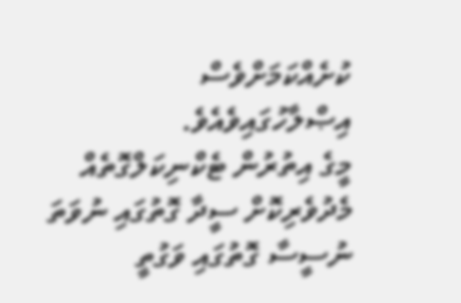ކުށެއްކަމަށްވެސް އިޞްލާހުގައިވެއެވެ.
މީގެ އިތުރުން ޓެކްނިކަލްގޮތެއް މެދުވެރިކޮށް ސީދާ ގޮތުގައި ނުވަތަ ނުސީސާ ގޮތުގައި ވަގުތީ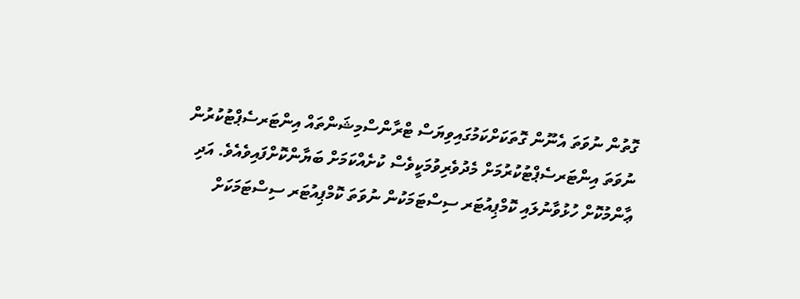ގޮތުން ނުވަތަ އެނޫން ގޮތަކަށްކަމުގައިވިޔަސް ޓްރާންސްމިޝަންތައް އިންޓަރސެޕްޓުކުރުން ނުވަތަ އިންޓަރސެޕްޓުކުރުމަށް މެދުވެރިވުމަކީވެސް ކުށެއްކަމަށް ބަޔާންކޮށްފައިވެއެވެ. އަދި ޢާންމުކޮށް ހުޅުވާނުލައި ކޮމްޕިއުޓަރ ސިސްޓަމަކުން ނުވަތަ ކޮމްޕިއުޓަރ ސިސްޓަމަކަށް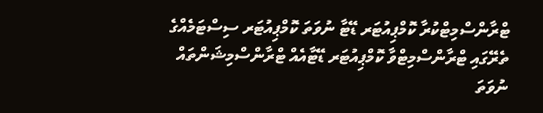ޓްރާންސްމިޓްކުރާ ކޮމްޕިއުޓަރ ޑޭޓާ ނުވަތަ ކޮމްޕިއުޓަރ ސިސްޓަމެއްގެ ތެރޭގައި ޓްރާންސްމިޓްވާ ކޮމްޕިއުޓަރ ޑޭޓާއެއް ޓްރާންސްމިޝަންތައް ނުވަތަ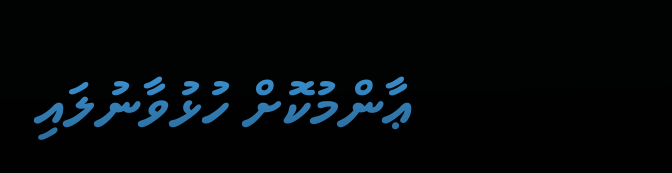ޢާންމުކޮށް ހުޅުވާނުލައި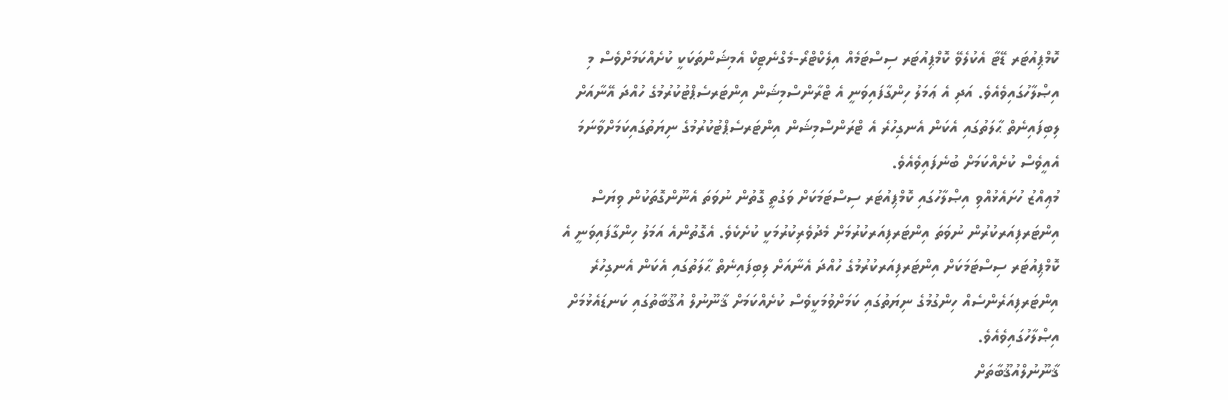ކޮމްޕިއުޓަރ ޑޭޓާ އެކުލެވޭ ކޮމްޕިއުޓަރ ސިސްޓަމެއް އިލެކްޓްރޯ-މެގްނެޓިކް އެމިޝަންތަކަކީ ކުށެއްކަމަށްވެސް މި އިޞްލާހުގައިވެއެވެ. އަދި އެ ޢަމަލު ހިންގާފައިވަނީ އެ ޓްރާންސްމިޝަން އިންޓަރސެޕްޓުކުރުމުގެ ހުއްދަ އޭނާއަށް ލިބިފައިނެތް ޙާލަތުގައި އެކަން އެނގިހުރެ އެ ޓްރަންސްމިޝަން އިންޓަރސެޕްޓުކުރުމުގެ ނިޔަތުގައިކަމަށްވާނަމަ އެއީވެސް ކުށެއްކަމަށް ބުނެފައިވެއެވެ.
މުޢިއްޒު ހުށައެޅުއްވި އިޞްލާހުގައި ކޮމްޕިއުޓަރ ސިސްޓަމަކަށް ވަގުތީ ގޮތުން ނުވަތަ އެނޫންގޮތަކުން ވިޔަސް އިންޓަރފިއަރކުރުން ނުވަތަ އިންޓަރފިއަރކުރުމަށް މެދުވެރިކުރުމަކީ ކުށެކެވެ. އެގޮތުންއެ އަމަލު ހިންގާފައިވަނީ އެ ކޮމްޕިއުޓަރ ސިސްޓަމަކަށް އިންޓަރފިއަރކުރުމުގެ ހުއްދަ އެނާއަށް ލިބިފައިނެތް ޙާލަތުގައި އެކަން އެނގިހުރެ އިންޓަރފިއަރެންސެއް ހިންގުމުގެ ނިޔަތުގައި ކަމަށްވުމަކީވެސް ކުށެއްކަމަށް ޤާނޫނުލް އުޤޫބާތުގައި ކަނޑައެޅުމަށް އިޞްލާހުގައިވެއެވެ.
ޤާނޫނުލްއުޤޫބާތަށް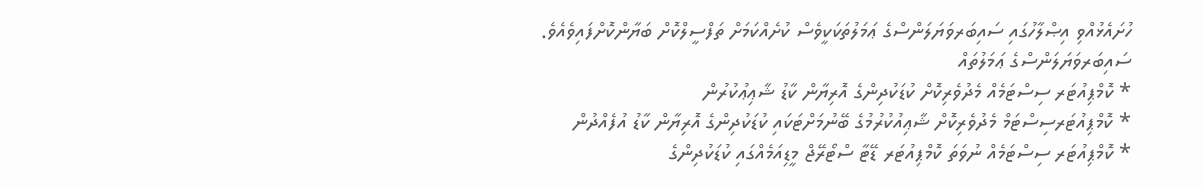ހުށައެޅުއްވި އިޞްލާހުގައި ސައިބަރވަޔަލަންސްގެ ޢަމަލުތަކަކީވެސް ކުށެއްކަމަށް ތަފްސީލްކޮށް ބަޔާންކޮށްފައިވެއެވެ.
ސައިބަރވަޔަލަންސްގެ ޢަމަލުތައް
* ކޮމްޕިއުޓަރ ސިސްޓަމެއް މެދުވެރިކޮށް ކުޑަކުދިންގެ އޮރިޔާން ކާޑު ޝާޢިޢުކުރުން
* ކޮމްޕިއުޓަރސިސްޓަމް މެދުވެރިކޮށް ޝާޢިއުކުރުމުގެ ބޭނުމަށްޓަކައި ކުޑަކުދިންގެ އޮރިޔާން ކާޑު އުފެއްދުން
* ކޮމްޕިއުޓަރ ސިސްޓަމެއް ނުވަތަ ކޮމްޕިއުޓަރ ޑޭޓާ ސްޓޯރޭޖް މީޑިއަމެއްގައި ކުޑަކުދިންގެ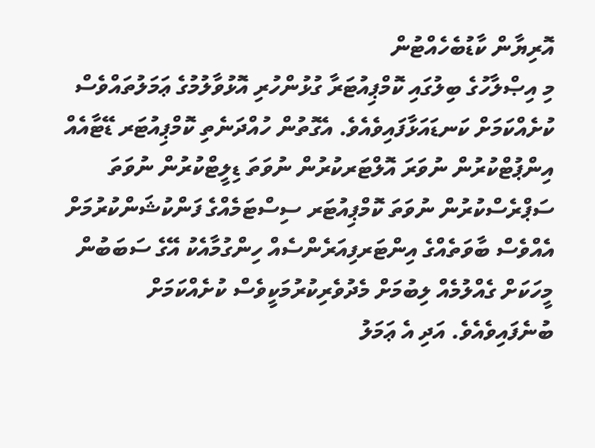އޮރިޔާން ކާޑުބެހެއްޓުން
މި އިޞްލާހުގެ ބިލުގައި ކޮމްޕިއުޓަރާ ގުޅުންހުރި އޮޅުވާލުމުގެ ޢަމަލުތައްވެސް ކުށެއްކަމަށް ކަނޑައަޅާފައިވެއެވެ. އެގޮތުން ހުއްދަނެތި ކޮމްޕިއުޓަރ ޑޭޓާއެއް އިންޕުޓްކުރުން ނުވަރަ އޮލްޓަރކުރުން ނުވަތަ ޑިލީޓްކުރުން ނުވަތަ ސަޕްރެސްކުރުން ނުވަތަ ކޮމްޕިއުޓަރ ސިސްޓަމެއްގެ ފަންކުޝަންކުރުމަށް އެއްވެސް ބާވަތެއްގެ އިންޓަރފިއަރެންސެއް ހިންގުމާއެކު އޭގެ ސަބަބުން މީހަކަށް ގެއްލުމެއް ލިބުމަށް މެދުވެރިކުރުމަކީވެސް ކުށެއްކަމަށް ބުނެފައިވެއެވެ. އަދި އެ ޢަމަލު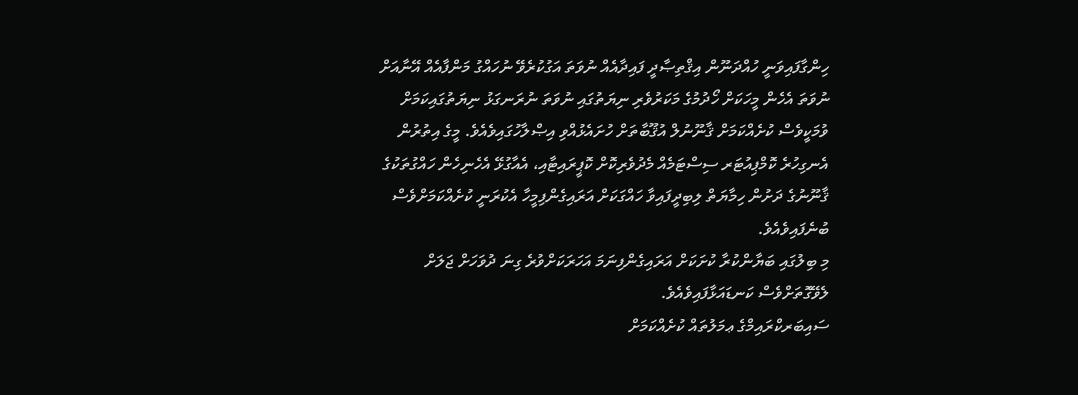ހިންގާފައިވަނީ ހުއްދަނޫން އިޤްތިޞާދީ ފައިދާއެއް ނުވަތަ އަގުކުރެވޭ ނުހައްގު މަންފާއެއް އޭނާއަށް ނުވަތަ އެހެން މީހަކަށް ހޯދުމުގެ މަކަރުވެރި ނިޔަތުގައި ނުވަތަ ނުރަނގަޅު ނިޔަތުގައިކަމަށް ވުމަކީވެސް ކުށެއްކަމަށް ޤާނޫނުލް އުޤޫބާތަށް ހުށައެޅުއްވި އިޞްލާހުގައިވެއެވެ. މީގެ އިތުރުން އެނގިހުރެ ކޮމްޕިއުޓަރ ސިސްޓަމެއް މެދުވެރިކޮށް ކޮޕީރައިޓާއި، އެއާގުޅޭ އެހެނިހެން ހައްގުތަކުގެ ޤާނޫނުގެ ދަށުން ހިމާޔަތް ލިބިދީފައިވާ ހައްގަކަށް އަރައިގެންފިމީހާ އެކުރަނީ ކުށެއްކަމަށްވެސް ބުނެފައިވެއެވެ.
މި ބިލުގައި ބަޔާންކުރާ ކުށަކަށް އަރައިގެންފިނަމަ އަހަރަކަށްވުރެ ގިނަ ދުވަހަށް ޖަލަށް ލެވޭގޮތަށްވެސް ކަނޑައަޅާފައިވެއެވެ.
ސައިބަރކްރައިމްގެ ޢމަލުތައް ކުށެއްކަމަށް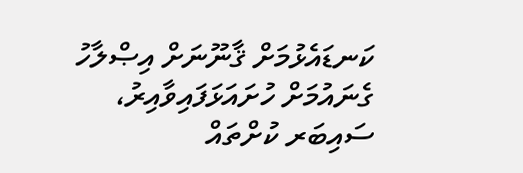ކަނޑައެޅުމަށް ޤާނޫނަށް އިޞްލާހު ގެނައުމަށް ހުށައަޅަފައިވާއިރު، ސައިބަރ ކުށްތައް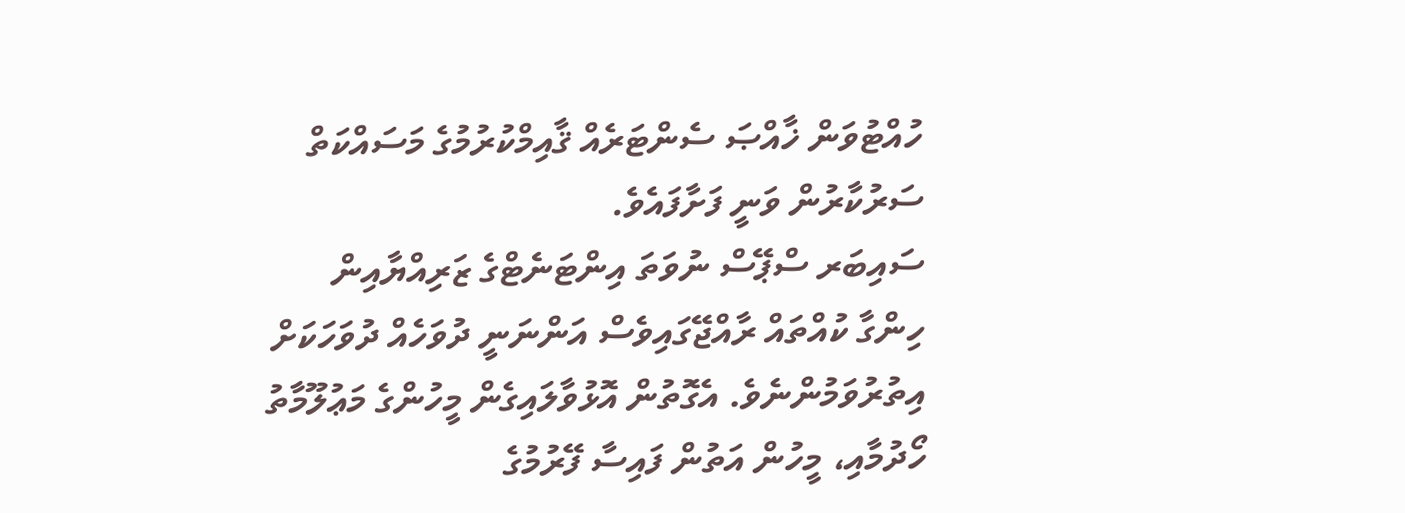ހުއްޓުވަން ޚާއްޞަ ސެންޓަރެއް ޤާއިމްކުރުމުގެ މަސައްކަތް ސަރުކާރުން ވަނީ ފަށާފައެވެ.
ސައިބަރ ސްޕޭސް ނުވަތަ އިންޓަނެޓްގެ ޒަރިއްޔާއިން ހިންގާ ކުއްތައް ރާއްޖޭގައިވެސް އަންނަނީ ދުވަހެއް ދުވަހަކަށް އިތުރުވަމުންނެވެ. އެގޮތުން އޮޅުވާލައިގެން މީހުންގެ މަޢުލޫމާތު ހޯދުމާއި، މީހުން އަތުން ފައިސާ ފޭރުމުގެ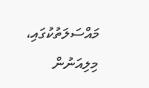މައްސަލަތުކުގައި، މިލިއަނުން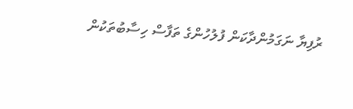ރުފިޔާ ނަގަމުންދާކަން ފުލުހުންގެ ތަފާސް ހިސާބުތަކުން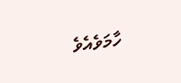ހާމަވެއެވެ